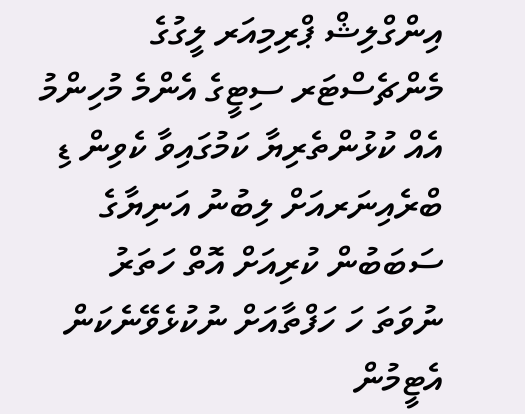އިންގްލިޝް ޕްރިމިއަރ ލީގުގެ މެންޗެސްޓަރ ސިޓީގެ އެންމެ މުހިންމު އެއް ކުޅުންތެރިޔާ ކަމުގައިވާ ކެވިން ޑި ބްރެއިނަރއަށް ލިބުނު އަނިޔާގެ ސަބަބުން ކުރިއަށް އޮތް ހަތަރު ނުވަތަ ހަ ހަފްތާއަށް ނުކުޅެވޭނެކަން އެޓީމުން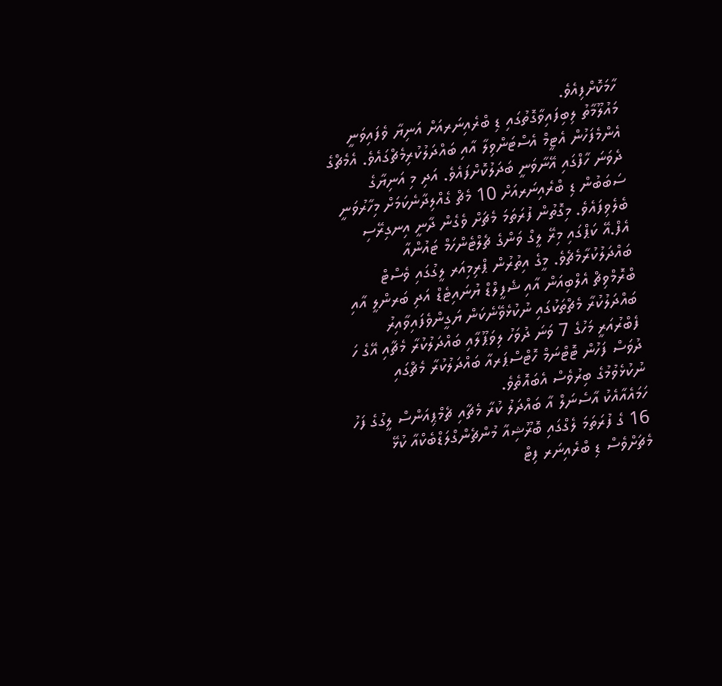ހާމަކޮށްފިއެވެ.
މައުލޫމާތު ލިބިފައިވާގޮތުގައި ޑި ބްރެއިނަރއަށް އަނިޔާ ވެފައިވަނީ އެންމެފަހުން އެޓީމް އެސްޓަންވިލާ އާއި ބައްދަލުކުރިމެޗްގައެވެ. އެމެޗްގެ ދެވަނަ ހާފްގައި އޭނާވަނީ ބަދަލުކޮށްފައެވެ. އަދި މި އަނިޔާގެ ސަބަބުން ޑި ބްރެއިނަރއަށް 10 މެޗް ގެއްލިދާނެކަމަށް މިހާރުވަނީ ބެލެވިފައެވެ. މިގޮތުން ފުރަތަމަ މެޗަށް ވެގެން ދާނީ އިނގިރޭސި އެފް.އޭ ކަޕްގައި މިރޭ ލީގް ވަންގެ ޗެލްޓެންހަމް ޓައުންއާ ބައްދަލުކުރާމެޗެވެ. މީގެ އިތުރުން ޕްރިމިއަރ ލީގުގައި ވެސްޓް ބްރޮމްވިޗް އެލްބިއަން އާއި ޝެފީލްޑް ޔުނައިޓެޑް އަދި ބަރންލީ އާއި ބައްދަލުކުރާ މެޗްތަކުގައި ނުކުޅެވޭނެކަން ޔަގީންވެފައިވާއިރު ފެބްރުއަރީ މަހުގެ 7 ވަނަ ދުވަހު ލިވަޕޫލާއި ބައްދަލުކުރާ މެޗާއި އޭގެ ހަ ދުވަސް ފަހުން ޓޮޓްނަމް ހޮޓްސްޕަރއާ ބައްދަލުކުރާ މެޗްގައި ނުކުޅެވުމުގެ ބިރުވެސް އެބައޮތެވެ.
ހަމައެއާއެކު އާސެނަލް އާ ބައްދަލު ކުރާ މެޗާއި ޗެމްޕިއަންސް ލީގުގެ ފަހު 16 ގެ ފުރަތަމަ ލެގްގައި ބޮރޫޝިއާ މުންޗެންގްލަޑްބެކްއާ ކުޅޭ މެޗަށްވެސް ޑި ބްރެއިނަރ ފިޓް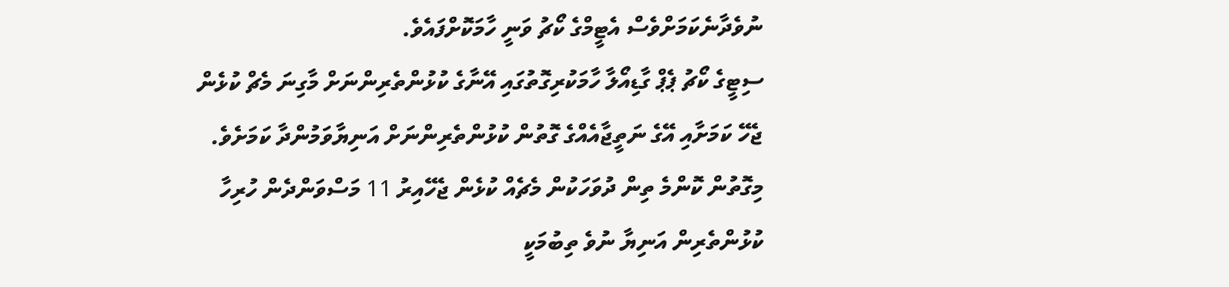ނުވެދާނެކަމަށްވެސް އެޓީމްގެ ކޯޗު ވަނީ ހާމަކޮށްފައެވެ.
ސިޓީގެ ކޯޗު ޕެޕް ގާޑިއޯލާ ހާމަކުރިގޮތުގައި އޭނާގެ ކުޅުންތެރިންނަށް މާގިނަ މެޗް ކުޅެން ޖެހޭ ކަމަށާއި އޭގެ ނަތީޖާއެއްގެ ގޮތުން ކުޅުންތެރިންނަށް އަނިޔާވަމުންދާ ކަމަށެވެ. މިގޮތުން ކޮންމެ ތިން ދުވަހަކުން މެޗެއް ކުޅެން ޖެހޭއިރު 11 މަސްވަންދެން ހުރިހާ ކުޅުންތެރިން އަނިޔާ ނުވެ ތިބުމަކީ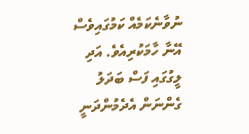ނުވާނެކަމެއް ކަމުގައިވެސް އޭނާ ހާމަކުރިއެވެ. އަދި ލީގުގައި ފަސް ބަދަލު ގެންނަން އެދެމުންދަނީ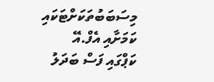މިސަބަބުތަކަށްޓަކައި ކަމަށާއި އެފް.އޭ ކަޕްގައި ފަސް ބަދަލު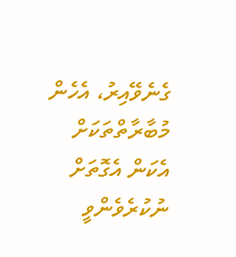ގެނެވޭއިރު، އެހެން މުބާރާތްތަކަށް އެކަން އެގޮތަށް ނުކުރެވެންވީ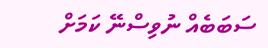ސަބަބެއް ނުވިސްނޭ ކަމަށް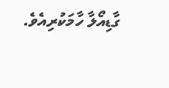ގާޑިއޯލާ ހާމަކުރިއެވެ.